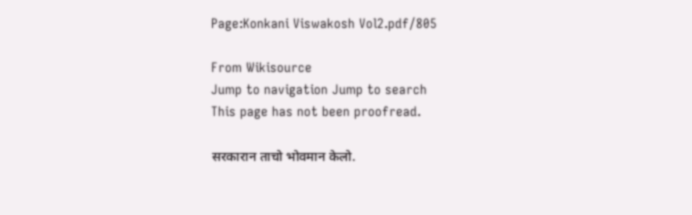Page:Konkani Viswakosh Vol2.pdf/805

From Wikisource
Jump to navigation Jump to search
This page has not been proofread.

सरकारान ताचो भोवमान केलो.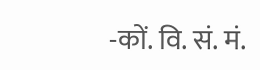-कों. वि. सं. मं.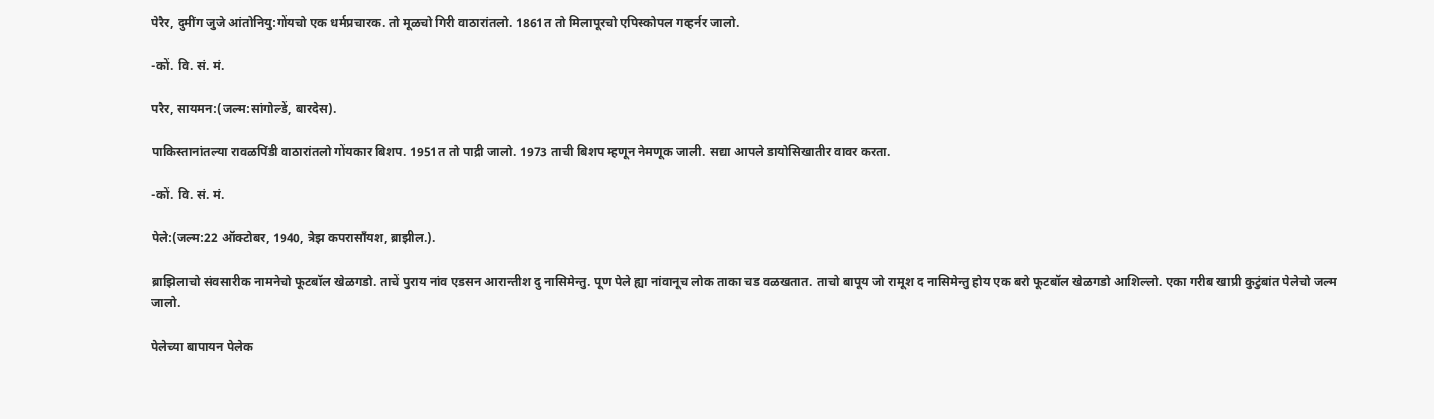पेरैर, दुमींग जुजे आंतोनियु:गोंयचो एक धर्मप्रचारक. तो मूळचो गिरी वाठारांतलो. 1861त तो मिलापूरचो एपिस्कोपल गव्हर्नर जालो.

-कों. वि. सं. मं.

परैर, सायमन:(जल्म:सांगोल्डें, बारदेस).

पाकिस्तानांतल्या रावळपिंडी वाठारांतलो गोंयकार बिशप. 1951त तो पाद्री जालो. 1973 ताची बिशप म्हणून नेमणूक जाली. सद्या आपले डायोसिखातीर वावर करता.

-कों. वि. सं. मं.

पेले:(जल्म:22 ऑक्टोबर, 1940, त्रेझ कपरासॉंयश, ब्राझील.).

ब्राझिलाचो संवसारीक नामनेचो फूटबॉल खेळगडो. ताचें पुराय नांव एडसन आरान्तीश दु नासिमेन्तु. पूण पेले ह्या नांवानूच लोक ताका चड वळखतात. ताचो बापूय जो रामूश द नासिमेन्तु होय एक बरो फूटबॉल खेळगडो आशिल्लो. एका गरीब खाप्री कुटुंबांत पेलेचो जल्म जालो.

पेलेच्या बापायन पेलेक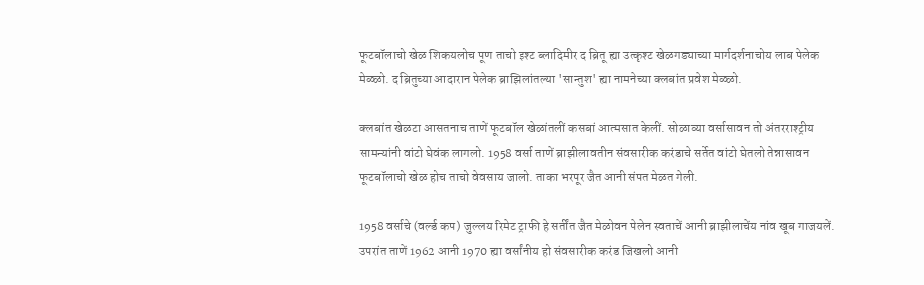फूटबॉलाचो खेळ शिकयलोच पूण ताचो इश्ट ब्लादिमीर द ब्रितू ह्या उत्कृश्ट खेळगड्याच्या मार्गदर्शनाचोय लाब पेलेक मेळ्ळो. द ब्रितुच्या आदारान पेलेक ब्राझिलांतल्या 'सान्तुश' ह्या नामनेच्या क्लबांत प्रवेश मेळ्ळो.

क्लबांत खेळटा आसतनाच ताणें फूटबॉल खेळांतलीं कसबां आत्मसात केलीं. सोळाव्या वर्सासावन तो अंतरराश्ट्रीय सामन्यांनी वांटो घेवंक लागलो. 1958 वर्सा ताणें ब्राझीलावतीन संवसारीक करंडाचे सर्तेत वांटो घेतलो तेन्नासावन फूटबॉलाचो खेळ होच ताचो वेवसाय जालो. ताका भरपूर जैत आनी संपत मेळत गेली.

1958 वर्साचे (वर्ल्ड कप) जुल्लय रिमेट ट्राफी हे सर्तींत जैत मेळोवन पेलेन स्वताचें आनी ब्राझीलाचेंय नांव खूब गाजयलें. उपरांत ताणें 1962 आनी 1970 ह्या वर्सांनीय हो संवसारीक करंड जिखलो आनी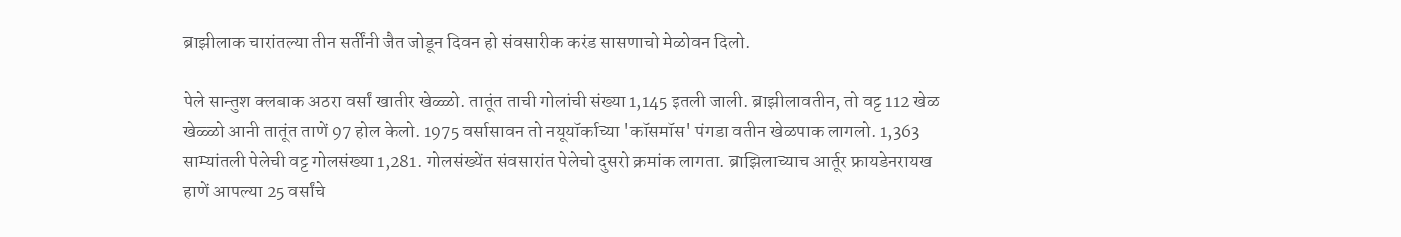ब्राझीलाक चारांतल्या तीन सर्तींनी जैत जोडून दिवन हो संवसारीक करंड सासणाचो मेळोवन दिलो.

पेले सान्तुश क्लबाक अठरा वर्सां खातीर खेळ्ळो. तातूंत ताची गोलांची संख्या 1,145 इतली जाली. ब्राझीलावतीन, तो वट्ट 112 खेळ खेळ्ळो आनी तातूंत ताणें 97 होल केलो. 1975 वर्सासावन तो नयूयॉर्काच्या 'कॉसमॉस' पंगडा वतीन खेळपाक लागलो. 1,363 साम्यांतली पेलेची वट्ट गोलसंख्या 1,281. गोलसंख्येंत संवसारांत पेलेचो दुसरो क्रमांक लागता. ब्राझिलाच्याच आर्तूर फ्रायडेनरायख हाणें आपल्या 25 वर्सांचे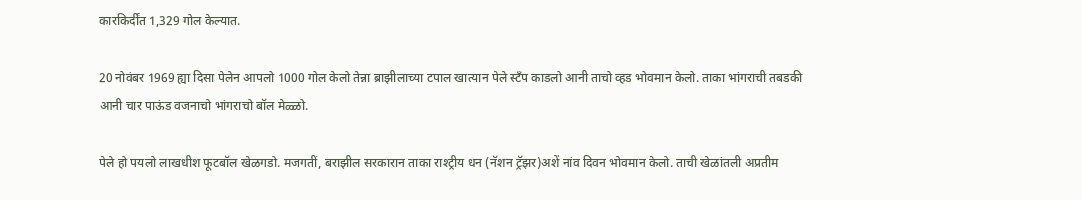कारकिर्दींत 1,329 गोल केल्यात.

20 नोवंबर 1969 ह्या दिसा पेलेन आपलो 1000 गोल केलो तेन्ना ब्राझीलाच्या टपाल खात्यान पेले स्टँप काडलो आनी ताचो व्हड भोवमान केलो. ताका भांगराची तबडकी आनी चार पाऊंड वजनाचो भांगराचो बॉल मेळ्ळो.

पेले हो पयलो लाखधीश फूटबॉल खेळगडो. मजगतीं, बराझील सरकारान ताका राश्ट्रीय धन (नॅशन ट्रॅझर)अशें नांव दिवन भोवमान केलो. ताची खेळांतली अप्रतीम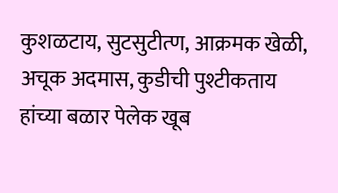कुशळटाय, सुटसुटीत्ण, आक्रमक खेळी, अचूक अदमास, कुडीची पुश्टीकताय हांच्या बळार पेलेक खूब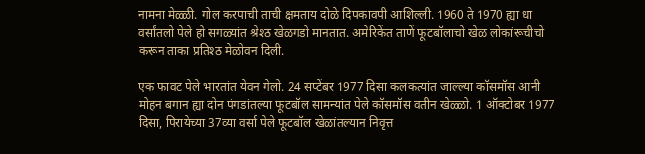नामना मेळ्ळी. गोल करपाची ताची क्षमताय दोळे दिपकावपी आशिल्ली. 1960 ते 1970 ह्या धा वर्सांतलो पेले हो सगळ्यांत श्रेश्ठ खेळगडो मानतात. अमेरिकेंत ताणें फूटबॉलाचो खेळ लोकांरूचीचो करून ताका प्रतिश्ठ मेळोवन दिली.

एक फावट पेले भारतांत येवन गेलो. 24 सप्टेंबर 1977 दिसा कलकत्यांत जाल्ल्या कॉसमॉस आनी मोहन बगान ह्या दोन पंगडांतल्या फूटबॉल सामन्यांत पेले कॉसमॉस वतीन खेळ्ळो. 1 ऑक्टोबर 1977 दिसा, पिरायेच्या 37व्या वर्सा पेले फूटबॉल खेळांतल्यान निवृत्त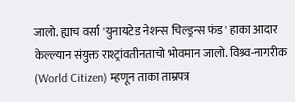जालो. ह्याच वर्सा 'युनायटेड नेशन्स चिल्ड्रन्स फंड' हाका आदार केल्ल्यान संयुक्त राश्ट्रांवतीनताचो भोवमान जालो. विश्र्व-नागरीक (World Citizen) म्हणून ताका ताम्रपत्र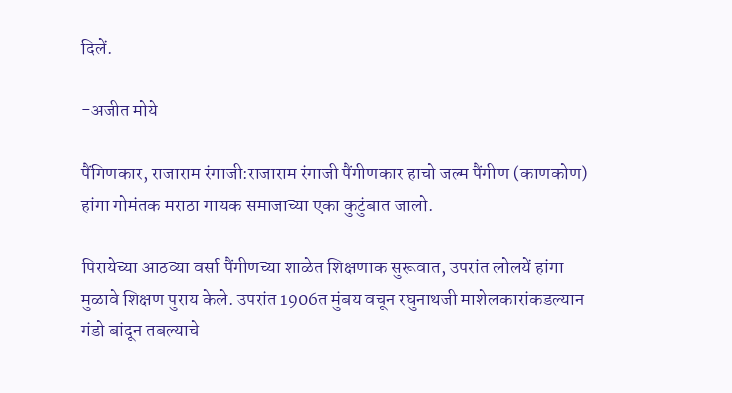दिलें.

-अजीत मोये

पैंगिणकार, राजाराम रंगाजी:राजाराम रंगाजी पैंगीणकार हाचो जल्म पैंगीण (काणकोण) हांगा गोमंतक मराठा गायक समाजाच्या एका कुटुंबात जालो.

पिरायेच्या आठव्या वर्सा पैंगीणच्या शाळेत शिक्षणाक सुरूवात, उपरांत लोलयें हांगा मुळावे शिक्षण पुराय केले. उपरांत 1906त मुंबय वचून रघुनाथजी माशेलकारांकडल्यान गंडो बांदून तबल्याचे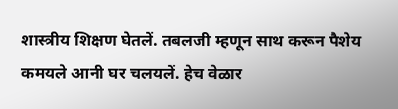शास्त्रीय शिक्षण घेतलें. तबलजी म्हणून साथ करून पैशेय कमयले आनी घर चलयलें. हेच वेळार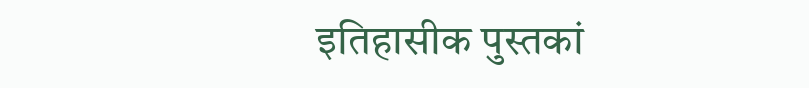इतिहासीक पुस्तकां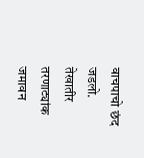वाचपाचो छंद जडलो. तेखातीर तरणाट्यांक जमावन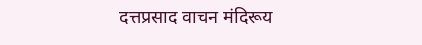दत्तप्रसाद वाचन मंदिरूय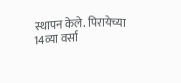स्थापन केले. पिरायेच्या 14व्या वर्सा